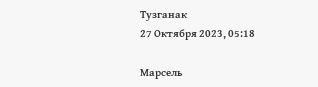Тузганак
27 Октября 2023, 05:18

Марсель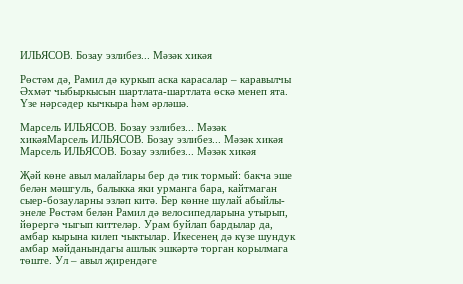ИЛЬЯСОВ. Бозау эзлибез... Мәзәк хикәя

Рөстәм дә, Рамил дә куркып аска карасалар – каравылчы Әхмәт чыбыркысын шартлата-шартлата өскә менеп ята. Үзе нәрсәдер кычкыра һәм әрләшә.

Марсель ИЛЬЯСОВ. Бозау эзлибез... Мәзәк хикәяМарсель ИЛЬЯСОВ. Бозау эзлибез... Мәзәк хикәя
Марсель ИЛЬЯСОВ. Бозау эзлибез... Мәзәк хикәя

Җәй көне авыл малайлары бер дә тик тормый: бакча эше белән мәшгуль, балыкка яки урманга бара, кайтмаган сыер-бозауларны эзләп китә. Бер көнне шулай абыйлы-энеле Рөстәм белән Рамил дә велосипедларына утырып, йөрергә чыгып киттеләр. Урам буйлап бардылар да, амбар кырына килеп чыктылар. Икесенең дә күзе шундук амбар мәйданындагы ашлык эшкәртә торган корылмага төште. Ул – авыл җирендәге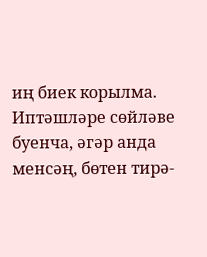иң биек корылма. Иптәшләре сөйләве буенча, әгәр анда менсәң, бөтен тирә-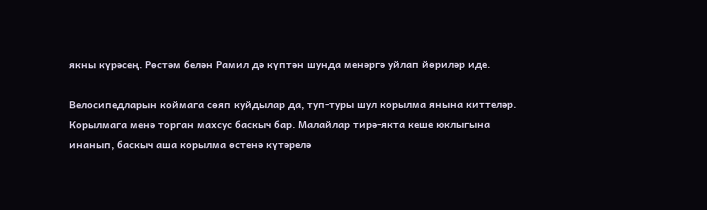якны күрәсең. Рөстәм белән Рамил дә күптән шунда менәргә уйлап йөриләр иде.

Велосипедларын коймага сөяп куйдылар да, туп-туры шул корылма янына киттеләр. Корылмага менә торган махсус баскыч бар. Малайлар тирә-якта кеше юклыгына инанып, баскыч аша корылма өстенә күтәрелә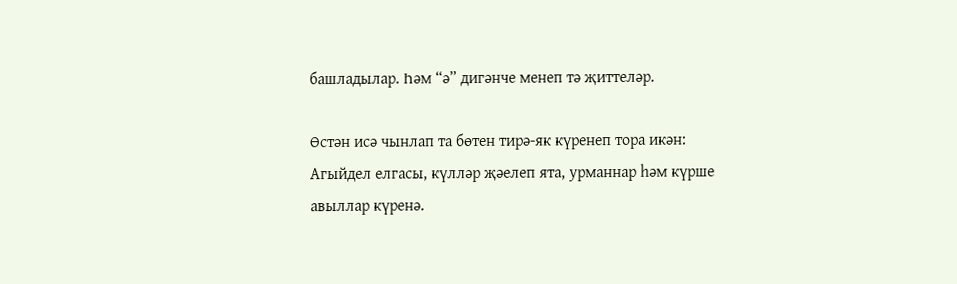башладылар. Һәм “ә” дигәнче менеп тә җиттеләр.

Өстән исә чынлап та бөтен тирә-як күренеп тора икән: Агыйдел елгасы, күлләр җәелеп ята, урманнар һәм күрше авыллар күренә.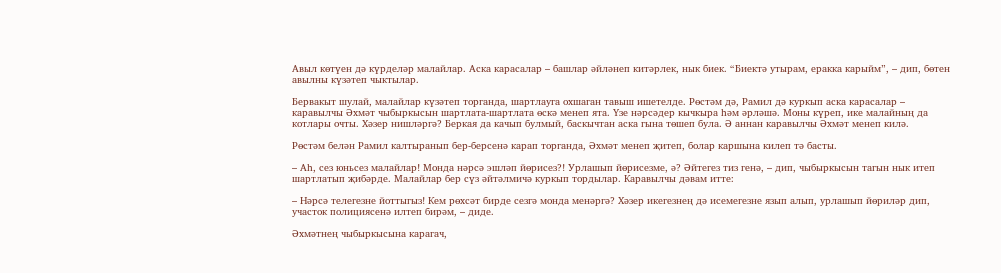Авыл көтүен дә күрделәр малайлар. Аска карасалар – башлар әйләнеп китәрлек, нык биек. “Биектә утырам, еракка карыйм”, – дип, бөтен авылны күзәтеп чыктылар.

Бервакыт шулай, малайлар күзәтеп торганда, шартлауга охшаган тавыш ишетелде. Рөстәм дә, Рамил дә куркып аска карасалар – каравылчы Әхмәт чыбыркысын шартлата-шартлата өскә менеп ята. Үзе нәрсәдер кычкыра һәм әрләшә. Моны күреп, ике малайның да котлары очты. Хәзер нишләргә? Беркая да качып булмый, баскычтан аска гына төшеп була. Ә аннан каравылчы Әхмәт менеп килә.

Рөстәм белән Рамил калтыранып бер-берсенә карап торганда, Әхмәт менеп җитеп, болар каршына килеп тә басты.

– Аһ, сез юньсез малайлар! Монда нәрсә эшләп йөрисез?! Урлашып йөрисезме, ә? Әйтегез тиз генә, – дип, чыбыркысын тагын нык итеп шартлатып җибәрде. Малайлар бер сүз әйтәлмичә куркып тордылар. Каравылчы дәвам итте:

– Нәрсә телегезне йоттыгыз! Кем рөхсәт бирде сезгә монда менәргә? Хәзер икегезнең дә исемегезне язып алып, урлашып йөриләр дип, участок полициясенә илтеп бирәм, – диде.

Әхмәтнең чыбыркысына карагач,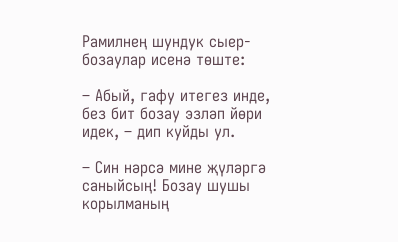Рамилнең шундук сыер-бозаулар исенә төште:

– Абый, гафу итегез инде, без бит бозау эзләп йөри идек, – дип куйды ул.

– Син нәрсә мине җүләргә саныйсың! Бозау шушы корылманың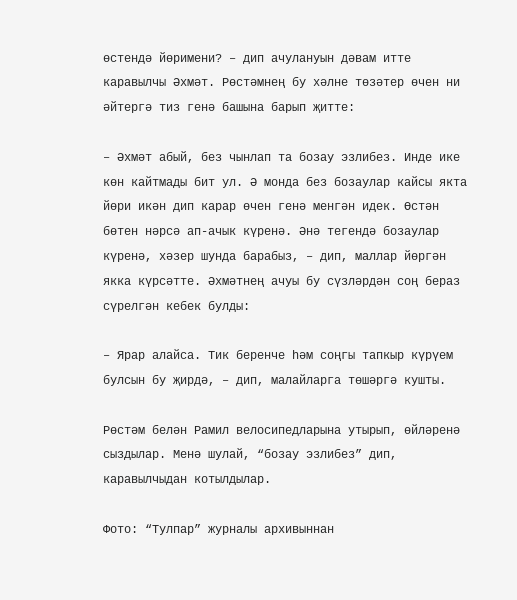өстендә йөримени? – дип ачулануын дәвам итте каравылчы Әхмәт. Рөстәмнең бу хәлне төзәтер өчен ни әйтергә тиз генә башына барып җитте:

– Әхмәт абый, без чынлап та бозау эзлибез. Инде ике көн кайтмады бит ул. Ә монда без бозаулар кайсы якта йөри икән дип карар өчен генә менгән идек. Өстән бөтен нәрсә ап-ачык күренә. Әнә тегендә бозаулар күренә, хәзер шунда барабыз, – дип, маллар йөргән якка күрсәтте. Әхмәтнең ачуы бу сүзләрдән соң бераз сүрелгән кебек булды:

– Ярар алайса. Тик беренче һәм соңгы тапкыр күрүем булсын бу җирдә, – дип, малайларга төшәргә кушты.

Рөстәм белән Рамил велосипедларына утырып, өйләренә сыздылар. Менә шулай, “бозау эзлибез” дип, каравылчыдан котылдылар.

Фото: “Тулпар” журналы архивыннан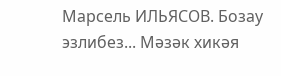Марсель ИЛЬЯСОВ. Бозау эзлибез... Мәзәк хикәя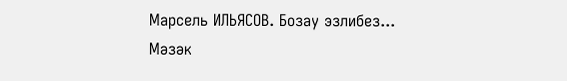Марсель ИЛЬЯСОВ. Бозау эзлибез... Мәзәк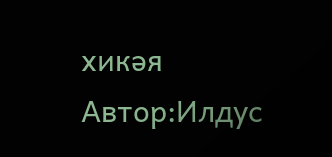хикәя
Автор:Илдус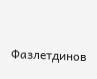Фазлетдинов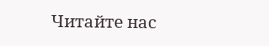Читайте нас